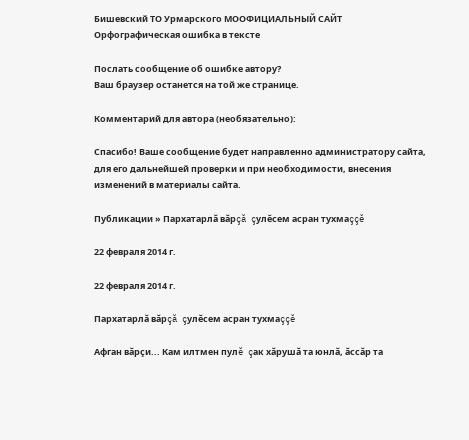Бишевский ТО Урмарского МООФИЦИАЛЬНЫЙ САЙТ
Орфографическая ошибка в тексте

Послать сообщение об ошибке автору?
Ваш браузер останется на той же странице.

Комментарий для автора (необязательно):

Спасибо! Ваше сообщение будет направленно администратору сайта, для его дальнейшей проверки и при необходимости, внесения изменений в материалы сайта.

Публикации » Пархатарлă вăрçă çулĕсем асран тухмаççĕ

22 февраля 2014 г.

22 февраля 2014 г.

Пархатарлă вăрçă çулĕсем асран тухмаççĕ

Афган вăрçи... Кам илтмен пулĕ çак хăрушă та юнлă, ăссăр та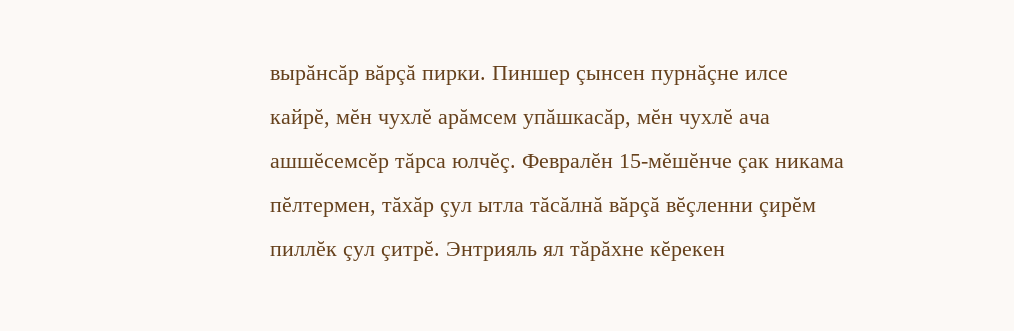вырăнсăр вăрçă пирки. Пиншер çынсен пурнăçне илсе кайрĕ, мĕн чухлĕ арăмсем упăшкасăр, мĕн чухлĕ ача ашшĕсемсĕр тăрса юлчĕç. Февралĕн 15-мĕшĕнче çак никама пĕлтермен, тăхăр çул ытла тăсăлнă вăрçă вĕçленни çирĕм пиллĕк çул çитрĕ. Энтрияль ял тăрăхне кĕрекен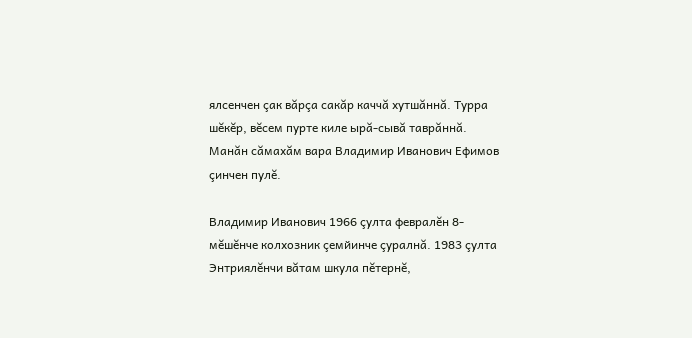ялсенчен çак вăрçа сакăр каччă хутшăннă. Турра шĕкĕр, вĕсем пурте киле ырă-сывă таврăннă. Манăн сăмахăм вара Владимир Иванович Ефимов çинчен пулĕ.

Владимир Иванович 1966 çулта февралĕн 8-мĕшĕнче колхозник çемйинче çуралнă. 1983 çулта Энтриялĕнчи вăтам шкула пĕтернĕ,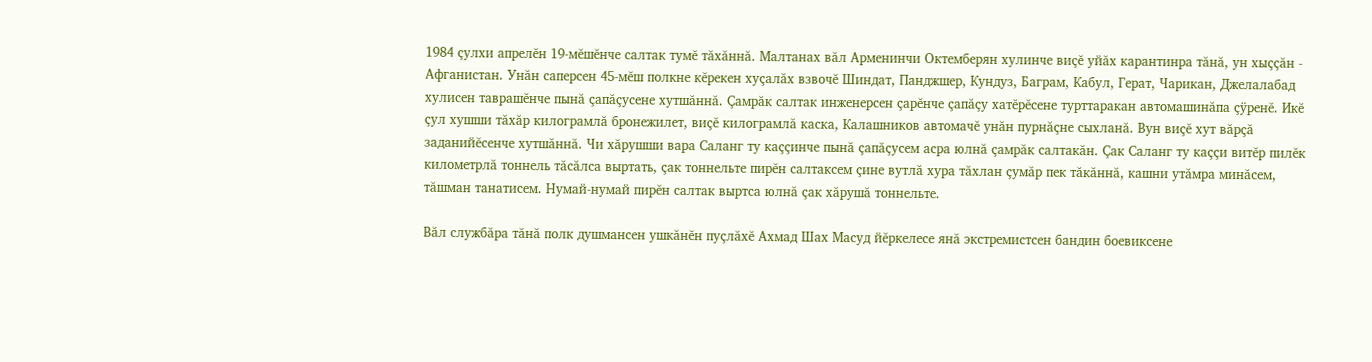1984 çулхи апрелĕн 19-мĕшĕнче салтак тумĕ тăхăннă. Малтанах вăл Арменинчи Октемберян хулинче виçĕ уйăх карантинра тăнă, ун хыççăн - Афганистан. Унăн саперсен 45-мĕш полкне кĕрекен хуçалăх взвочĕ Шиндат, Панджшер, Кундуз, Баграм, Кабул, Герат, Чарикан, Джелалабад хулисен таврашĕнче пынă çапăçусене хутшăннă. Çамрăк салтак инженерсен çарĕнче çапăçу хатĕрĕсене турттаракан автомашинăпа çÿренĕ. Икĕ çул хушши тăхăр килограмлă бронежилет, виçĕ килограмлă каска, Калашников автомачĕ унăн пурнăçне сыхланă. Вун виçĕ хут вăрçă заданийĕсенче хутшăннă. Чи хăрушши вара Саланг ту каççинче пынă çапăçусем асра юлнă çамрăк салтакăн. Çак Саланг ту каççи витĕр пилĕк километрлă тоннель тăсăлса выртать, çак тоннельте пирĕн салтаксем çине вутлă хура тăхлан çумăр пек тăкăннă, кашни утăмра минăсем, тăшман танатисем. Нумай-нумай пирĕн салтак выртса юлнă çак хăрушă тоннельте.

Вăл службăра тăнă полк душмансен ушкăнĕн пуçлăхĕ Ахмад Шах Масуд йĕркелесе янă экстремистсен бандин боевиксене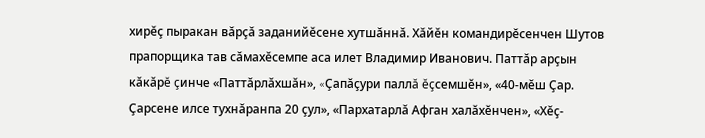хирĕç пыракан вăрçă заданийĕсене хутшăннă. Хăйĕн командирĕсенчен Шутов прапорщика тав сăмахĕсемпе аса илет Владимир Иванович. Паттăр арçын кăкăрĕ çинче «Паттăрлăхшăн», «Çапăçури паллă ĕçсемшĕн», «40-мĕш Çар. Çарсене илсе тухнăранпа 20 çул», «Пархатарлă Афган халăхĕнчен», «Хĕç-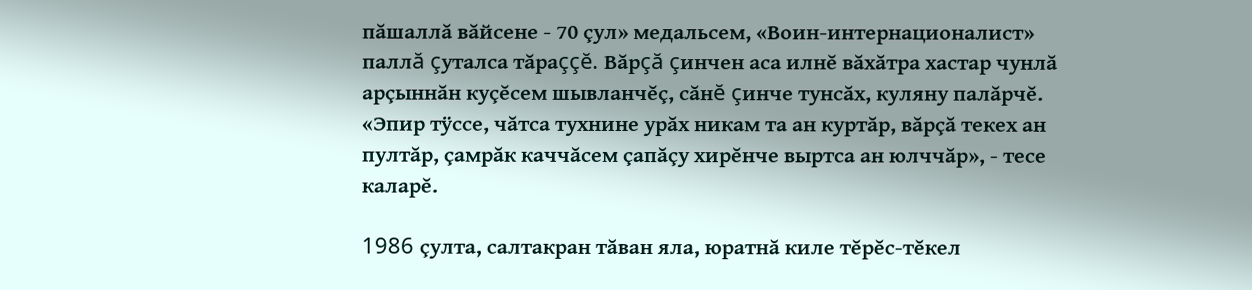пăшаллă вăйсене - 70 çул» медальсем, «Воин-интернационалист» паллă çуталса тăраççĕ. Вăрçă çинчен аса илнĕ вăхăтра хастар чунлă арçыннăн куçĕсем шывланчĕç, сăнĕ çинче тунсăх, куляну палăрчĕ. «Эпир тÿссе, чăтса тухнине урăх никам та ан куртăр, вăрçă текех ан пултăр, çамрăк каччăсем çапăçу хирĕнче выртса ан юлччăр», - тесе каларĕ.

1986 çулта, салтакран тăван яла, юратнă киле тĕрĕс-тĕкел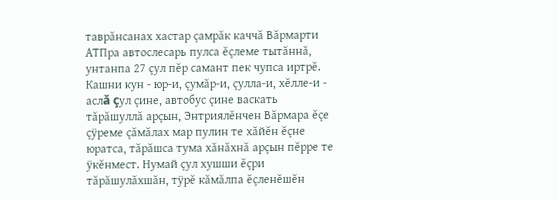таврăнсанах хастар çамрăк каччă Вăрмарти АТПра автослесарь пулса ĕçлеме тытăннă, унтанпа 27 çул пĕр самант пек чупса иртрĕ. Кашни кун - юр-и, çумăр-и, çулла-и, хĕлле-и - аслă çул çине, автобус çине васкать тăрăшуллă арçын, Энтриялĕнчен Вăрмара ĕçе çÿреме çăмăлах мар пулин те хăйĕн ĕçне юратса, тăрăшса тума хăнăхнă арçын пĕрре те ÿкĕнмест. Нумай çул хушши ĕçри тăрăшулăхшăн, тÿрĕ кăмăлпа ĕçленĕшĕн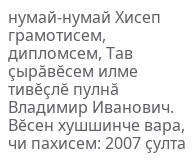нумай-нумай Хисеп грамотисем, дипломсем, Тав çырăвĕсем илме тивĕçлĕ пулнă Владимир Иванович. Вĕсен хушшинче вара, чи пахисем: 2007 çулта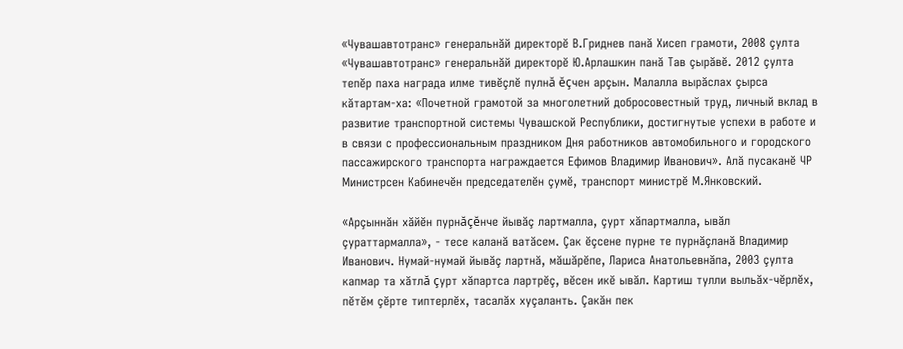«Чувашавтотранс» генеральнăй директорĕ В.Гриднев панă Хисеп грамоти, 2008 çулта «Чувашавтотранс» генеральнăй директорĕ Ю.Арлашкин панă Тав çырăвĕ. 2012 çулта тепĕр паха награда илме тивĕçлĕ пулнă ĕçчен арçын. Малалла вырăслах çырса кăтартам-ха: «Почетной грамотой за многолетний добросовестный труд, личный вклад в развитие транспортной системы Чувашской Республики, достигнутые успехи в работе и в связи с профессиональным праздником Дня работников автомобильного и городского пассажирского транспорта награждается Ефимов Владимир Иванович». Алă пусаканĕ ЧР Министрсен Кабинечĕн председателĕн çумĕ, транспорт министрĕ М.Янковский.

«Арçыннăн хăйĕн пурнăçĕнче йывăç лартмалла, çурт хăпартмалла, ывăл çураттармалла», - тесе каланă ватăсем. Çак ĕçсене пурне те пурнăçланă Владимир Иванович. Нумай-нумай йывăç лартнă, мăшăрĕпе, Лариса Анатольевнăпа, 2003 çулта капмар та хăтлă çурт хăпартса лартрĕç, вĕсен икĕ ывăл. Картиш тулли выльăх-чĕрлĕх, пĕтĕм çĕрте типтерлĕх, тасалăх хуçаланть. Çакăн пек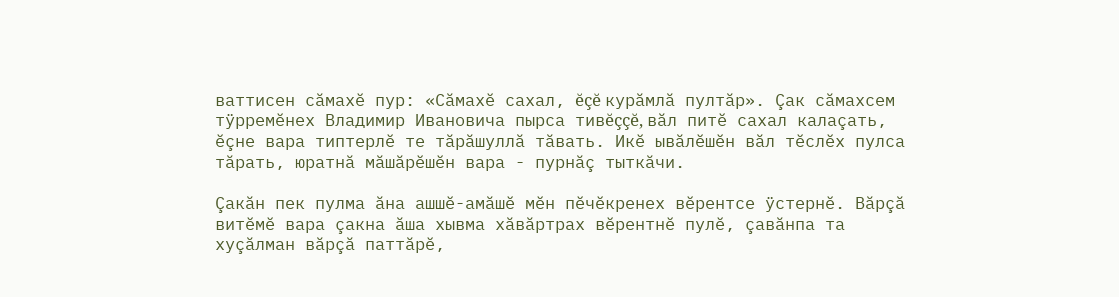ваттисен сăмахĕ пур: «Сăмахĕ сахал, ĕçĕ курăмлă пултăр». Çак сăмахсем тÿрремĕнех Владимир Ивановича пырса тивĕççĕ, вăл питĕ сахал калаçать, ĕçне вара типтерлĕ те тăрăшуллă тăвать. Икĕ ывăлĕшĕн вăл тĕслĕх пулса тăрать, юратнă мăшăрĕшĕн вара - пурнăç тыткăчи.

Çакăн пек пулма ăна ашшĕ-амăшĕ мĕн пĕчĕкренех вĕрентсе ÿстернĕ. Вăрçă витĕмĕ вара çакна ăша хывма хăвăртрах вĕрентнĕ пулĕ, çавăнпа та хуçăлман вăрçă паттăрĕ,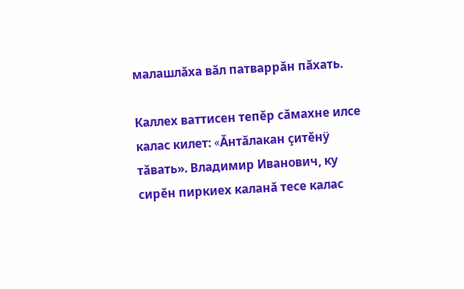малашлăха вăл патваррăн пăхать.

Каллех ваттисен тепĕр сăмахне илсе калас килет: «Ăнтăлакан çитĕнÿ тăвать». Владимир Иванович, ку сирĕн пиркиех каланă тесе калас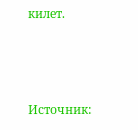килет.



Источник: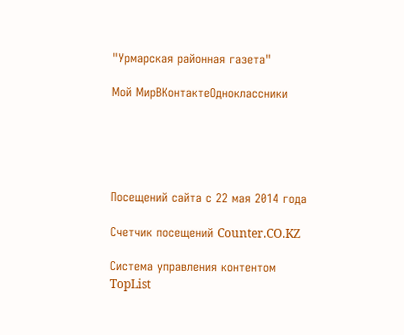"Урмарская районная газета"

Мой МирВКонтактеОдноклассники





Посещений сайта с 22 мая 2014 года

Счетчик посещений Counter.CO.KZ

Система управления контентом
TopList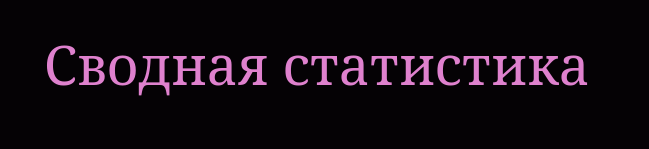Сводная статистика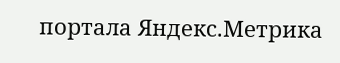портала Яндекс.Метрика